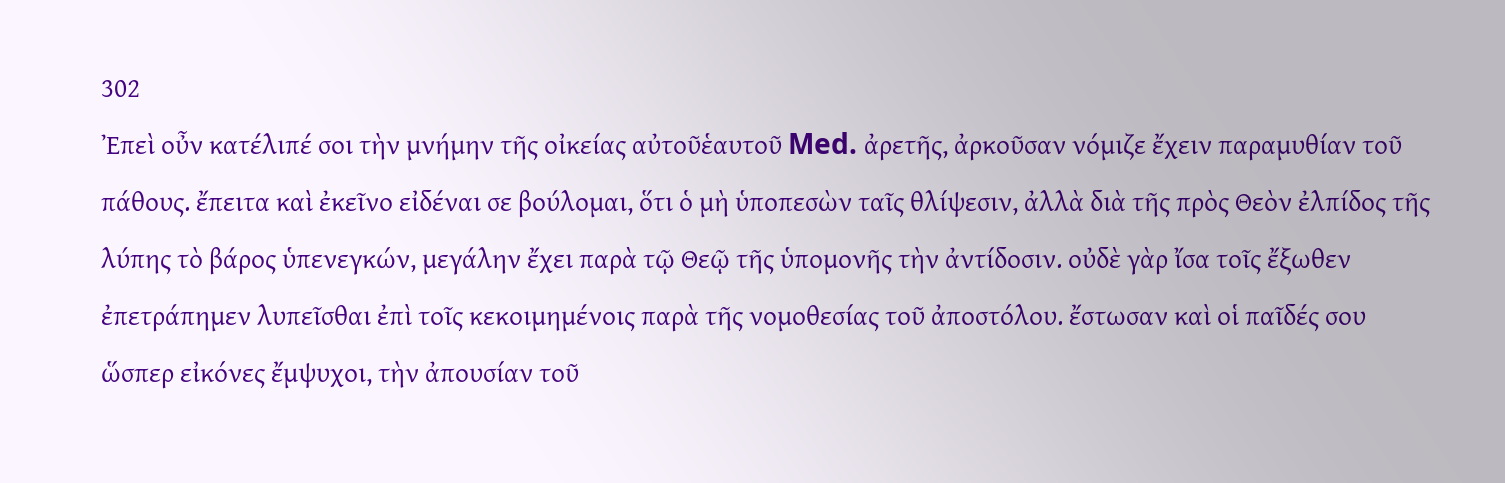302
Ἐπεὶ οὖν κατέλιπέ σοι τὴν μνήμην τῆς οἰκείας αὐτοῦἑαυτοῦ Med. ἀρετῆς, ἀρκοῦσαν νόμιζε ἔχειν παραμυθίαν τοῦ πάθους. ἔπειτα καὶ ἐκεῖνο εἰδέναι σε βούλομαι, ὅτι ὁ μὴ ὑποπεσὼν ταῖς θλίψεσιν, ἀλλὰ διὰ τῆς πρὸς Θεὸν ἐλπίδος τῆς λύπης τὸ βάρος ὑπενεγκών, μεγάλην ἔχει παρὰ τῷ Θεῷ τῆς ὑπομονῆς τὴν ἀντίδοσιν. οὐδὲ γὰρ ἴσα τοῖς ἔξωθεν ἐπετράπημεν λυπεῖσθαι ἐπὶ τοῖς κεκοιμημένοις παρὰ τῆς νομοθεσίας τοῦ ἀποστόλου. ἔστωσαν καὶ οἱ παῖδές σου ὥσπερ εἰκόνες ἔμψυχοι, τὴν ἀπουσίαν τοῦ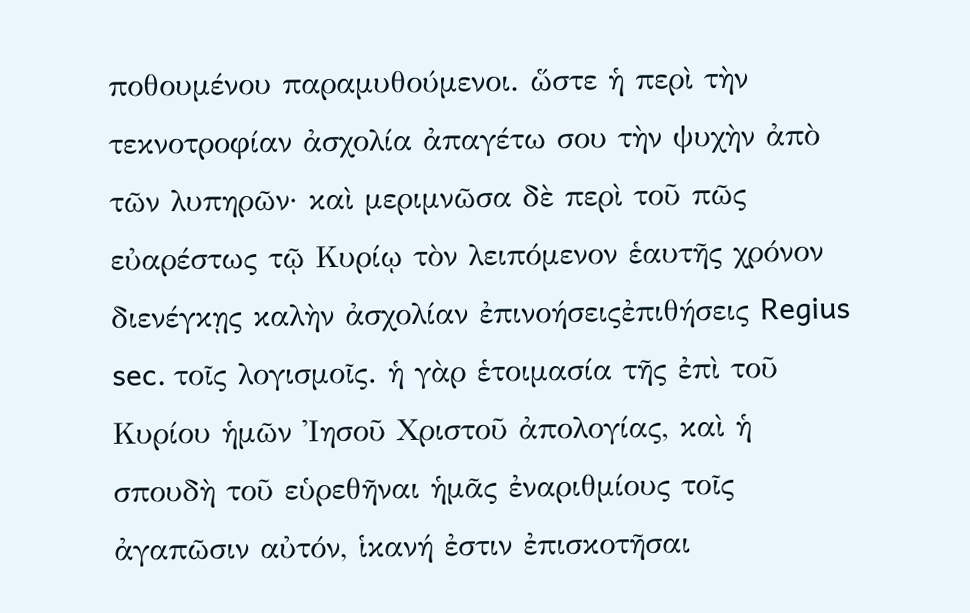ποθουμένου παραμυθούμενοι. ὥστε ἡ περὶ τὴν τεκνοτροφίαν ἀσχολία ἀπαγέτω σου τὴν ψυχὴν ἀπὸ τῶν λυπηρῶν· καὶ μεριμνῶσα δὲ περὶ τοῦ πῶς εὐαρέστως τῷ Κυρίῳ τὸν λειπόμενον ἑαυτῆς χρόνον διενέγκῃς καλὴν ἀσχολίαν ἐπινοήσειςἐπιθήσεις Regius sec. τοῖς λογισμοῖς. ἡ γὰρ ἑτοιμασία τῆς ἐπὶ τοῦ Κυρίου ἡμῶν Ἰησοῦ Χριστοῦ ἀπολογίας, καὶ ἡ σπουδὴ τοῦ εὑρεθῆναι ἡμᾶς ἐναριθμίους τοῖς ἀγαπῶσιν αὐτόν, ἱκανή ἐστιν ἐπισκοτῆσαι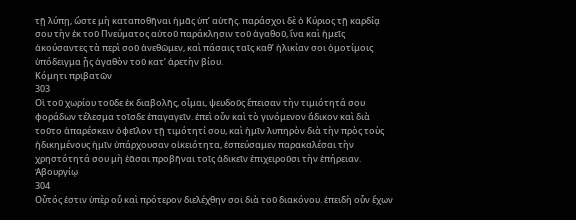τῇ λύπῃ, ὥστε μὴ καταποθῆναι ἡμᾶς ὑπʼ αὐτῆς. παράσχοι δὲ ὁ Κύριος τῇ καρδίᾳ σου τὴν ἐκ τοῦ Πνεύματος αὐτοῦ παράκλησιν τοῦ ἀγαθοῦ, ἵνα καὶ ἡμεῖς ἀκούσαντες τὰ περὶ σοῦ ἀνεθῶμεν, καὶ πάσαις ταῖς καθʼ ἡλικίαν σοι ὁμοτίμοις ὑπόδειγμα ᾖς ἀγαθὸν τοῦ κατʼ ἀρετὴν βίου.
Κόμητι πριβατῶν
303
Οἱ τοῦ χωρίου τοῦδε ἐκ διαβολῆς, οἶμαι, ψευδοῦς ἔπεισαν τὴν τιμιότητά σου φοράδων τέλεσμα τοῖσδε ἐπαγαγεῖν. ἐπεὶ οὖν καὶ τὸ γινόμενον ἄδικον καὶ διὰ τοῦτο ἀπαρέσκειν ὀφεῖλον τῇ τιμότητί σου, καὶ ἡμῖν λυπηρὸν διὰ τὴν πρὸς τοὺς ἠδικημένους ἡμῖν ὑπάρχουσαν οἰκειότητα, ἐσπεύσαμεν παρακαλέσαι τὴν χρηστότητά σου μὴ ἐᾶσαι προβῆναι τοῖς ἀδικεῖν ἐπιχειροῦσι τὴν ἐπήρειαν.
Ἀβουργίῳ
304
Οὗτός ἐστιν ὑπὲρ οὗ καὶ πρότερον διελέχθην σοι διὰ τοῦ διακόνου. ἐπειδὴ οὖν ἔχων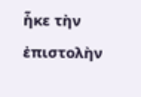ἧκε τὴν ἐπιστολὴν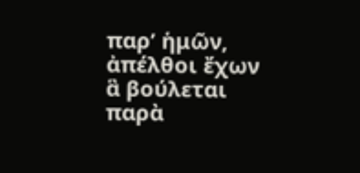παρʼ ἡμῶν, ἀπέλθοι ἔχων ἃ βούλεται παρὰ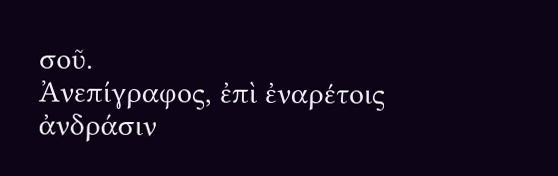σοῦ.
Ἀνεπίγραφος, ἐπὶ ἐναρέτοις ἀνδράσιν